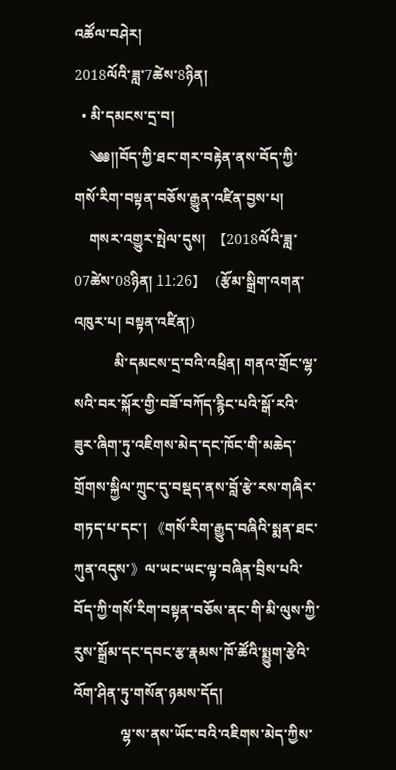འཚོལ་བཤེར།
2018ལོའི་ཟླ་7ཚེས་8ཉིན།
  • མི་དམངས་དྲ་བ།
    ༄༅།།བོད་ཀྱི་ཐང་གར་བརྟེན་ནས་བོད་ཀྱི་གསོ་རིག་བསྟན་བཅོས་རྒྱུན་འཛིན་བྱས་པ།
    གསར་འགྱུར་སྤེལ་དུས།  【2018ལོའི་ཟླ་ 07ཚེས་08ཉིན། 11:26】   (རྩོམ་སྒྲིག་འགན་འཁུར་པ། བསྟན་འཛིན།)
           མི་དམངས་དྲ་བའི་འཕྲིན། གནའ་གྲོང་ལྷ་སའི་བར་སྐོར་གྱི་བཟོ་བཀོད་རྙིང་པའི་སྒོ་རའི་ཟུར་ཞིག་ཏུ་འཇིགས་མེད་དང་ཁོང་གི་མཆེད་གྲོགས་སྐྱིལ་ཀྲུང་དུ་བསྡད་ནས་བློ་རྩེ་རས་གཞིར་གཏད་པ་དང་། 《གསོ་རིག་རྒྱུད་བཞིའི་སྨན་ཐང་ཀུན་འདུས་》ལ་ཡང་ཡང་ལྟ་བཞིན་བྲིས་པའི་བོད་ཀྱི་གསོ་རིག་བསྟན་བཅོས་ནང་གི་མི་ལུས་ཀྱི་རུས་སྒྲོམ་དང་དབང་རྩ་རྣམས་ཁོ་ཚོའི་སྨྱུག་རྩེའི་འོག་ཤིན་ཏུ་གསོན་ཉམས་དོད།
             ལྷ་ས་ནས་ཡོང་བའི་འཇིགས་མེད་ཀྱིས་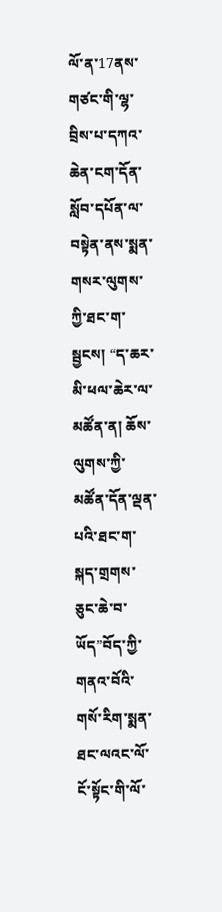ལོ་ན་17ནས་གཙང་གི་ལྷ་བྲིས་པ་དཀའ་ཆེན་ངག་དོན་སློབ་དཔོན་ལ་བསྟེན་ནས་སྨན་གསར་ལུགས་ཀྱི་ཐང་ག་སྦྱངས། “ད་ཆར་མི་ཕལ་ཆེར་ལ་མཚོན་ན། ཆོས་ལུགས་ཀྱི་མཚོན་དོན་ལྡན་པའི་ཐང་ག་སྐད་གྲགས་ཅུང་ཆེ་བ་ཡོད”བོད་ཀྱི་གནའ་བོའི་གསོ་རིག་སྨན་ཐང་ལའང་ལོ་ངོ་སྟོང་གི་ལོ་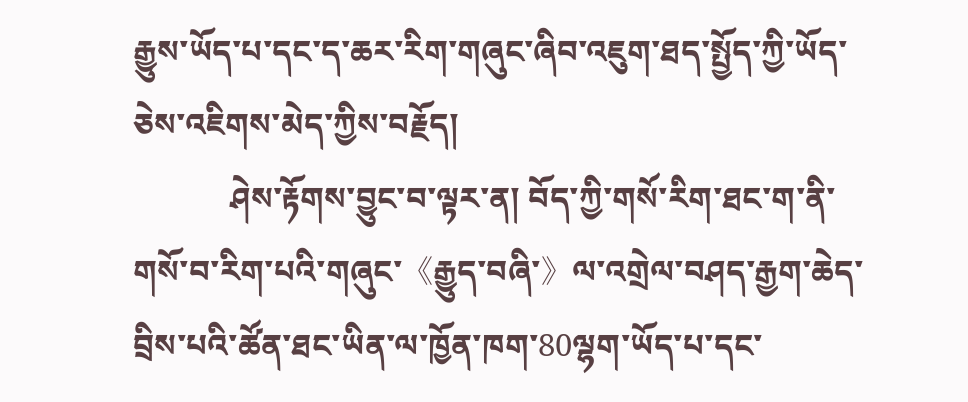རྒྱུས་ཡོད་པ་དང་ད་ཆར་རིག་གཞུང་ཞིབ་འཇུག་ཐད་སྤྱོད་ཀྱི་ཡོད་ཅེས་འཇིགས་མེད་ཀྱིས་བརྗོད།
            ཤེས་རྟོགས་བྱུང་བ་ལྟར་ན། བོད་ཀྱི་གསོ་རིག་ཐང་ག་ནི་གསོ་བ་རིག་པའི་གཞུང་《རྒྱུད་བཞི་》ལ་འགྲེལ་བཤད་རྒྱག་ཆེད་བྲིས་པའི་ཚོན་ཐང་ཡིན་ལ་ཁྱོན་ཁག་80ལྷག་ཡོད་པ་དང་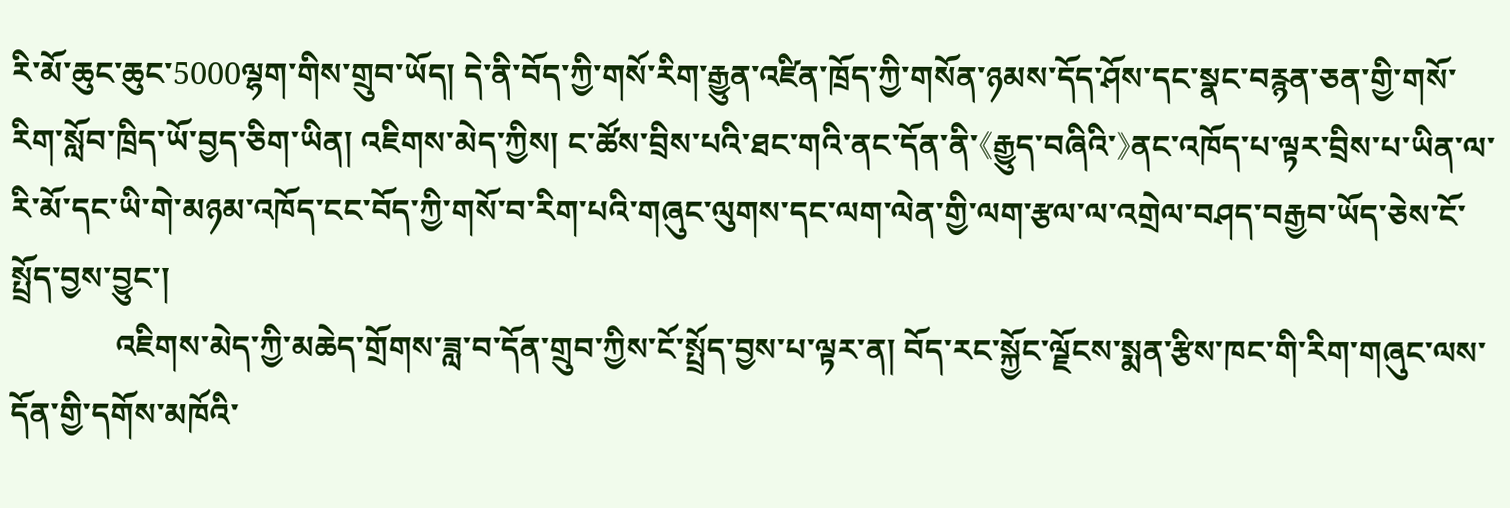རི་མོ་ཆུང་ཆུང་5000ལྷག་གིས་གྲུབ་ཡོད། དེ་ནི་བོད་ཀྱི་གསོ་རིག་རྒྱུན་འཛིན་ཁྲོད་ཀྱི་གསོན་ཉམས་དོད་ཤོས་དང་སྣང་བརྙན་ཅན་གྱི་གསོ་རིག་སློབ་ཁྲིད་ཡོ་བྱད་ཅིག་ཡིན། འཇིགས་མེད་ཀྱིས། ང་ཚོས་བྲིས་པའི་ཐང་གའི་ནང་དོན་ནི་《རྒྱུད་བཞིའི་》ནང་འཁོད་པ་ལྟར་བྲིས་པ་ཡིན་ལ་རི་མོ་དང་ཡི་གེ་མཉམ་འཁོད་ངང་བོད་ཀྱི་གསོ་བ་རིག་པའི་གཞུང་ལུགས་དང་ལག་ལེན་གྱི་ལག་རྩལ་ལ་འགྲེལ་བཤད་བརྒྱབ་ཡོད་ཅེས་ངོ་སྤྲོད་བྱས་བྱུང་།
             འཇིགས་མེད་ཀྱི་མཆེད་གྲོགས་ཟླ་བ་དོན་གྲུབ་ཀྱིས་ངོ་སྤྲོད་བྱས་པ་ལྟར་ན། བོད་རང་སྐྱོང་ལྗོངས་སྨན་རྩིས་ཁང་གི་རིག་གཞུང་ལས་དོན་གྱི་དགོས་མཁོའི་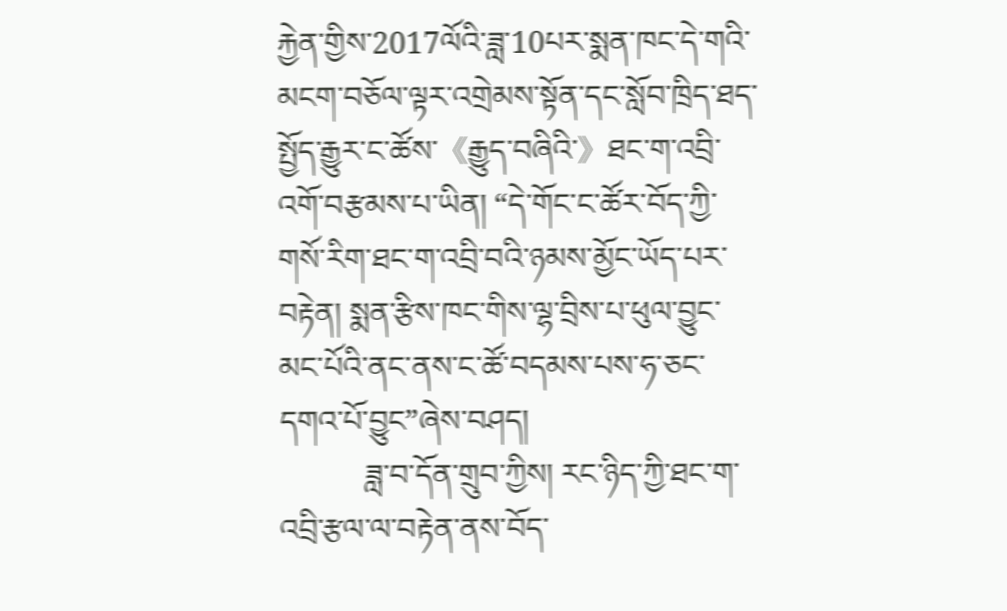རྐྱེན་གྱིས་2017ལོའི་ཟླ་10པར་སྨན་ཁང་དེ་གའི་མངག་བཅོལ་ལྟར་འགྲེམས་སྟོན་དང་སློབ་ཁྲིད་ཐད་སྤྱོད་རྒྱུར་ང་ཚོས་《རྒྱུད་བཞིའི་》ཐང་ག་འབྲི་འགོ་བརྩམས་པ་ཡིན། “དེ་གོང་ང་ཚོར་བོད་ཀྱི་གསོ་རིག་ཐང་ག་འབྲི་བའི་ཉམས་མྱོང་ཡོད་པར་བརྟེན། སྨན་རྩིས་ཁང་གིས་ལྷ་བྲིས་པ་ཕུལ་བྱུང་མང་པོའི་ནང་ནས་ང་ཚོ་བདམས་པས་ཧ་ཅང་དགའ་པོ་བྱུང”ཞེས་བཤད།
           ཟླ་བ་དོན་གྲུབ་ཀྱིས། རང་ཉིད་ཀྱི་ཐང་ག་འབྲི་རྩལ་ལ་བརྟེན་ནས་བོད་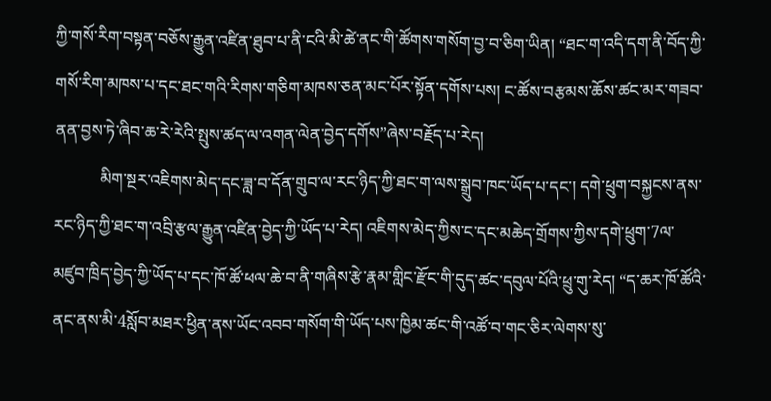ཀྱི་གསོ་རིག་བསྟན་བཅོས་རྒྱུན་འཛིན་ཐུབ་པ་ནི་ངའི་མི་ཚེ་ནང་གི་ཚོགས་གསོག་བྱ་བ་ཅིག་ཡིན། “ཐང་ག་འདི་དག་ནི་བོད་ཀྱི་གསོ་རིག་མཁས་པ་དང་ཐང་གའི་རིགས་གཅིག་མཁས་ཅན་མང་པོར་སྟོན་དགོས་པས། ང་ཚོས་བརྩམས་ཆོས་ཚང་མར་གཟབ་ནན་བྱས་ཏེ་ཞིབ་ཆ་རེ་རེའི་སྤུས་ཚད་ལ་འགན་ལེན་བྱེད་དགོས”ཞེས་བརྗོད་པ་རེད།
           མིག་སྔར་འཇིགས་མེད་དང་ཟླ་བ་དོན་གྲུབ་ལ་རང་ཉིད་ཀྱི་ཐང་ག་ལས་སྒྲུབ་ཁང་ཡོད་པ་དང་། དགེ་ཕྲུག་བསྐྱངས་ནས་རང་ཉིད་ཀྱི་ཐང་ག་འབྲི་རྩལ་རྒྱུན་འཛིན་བྱེད་ཀྱི་ཡོད་པ་རེད། འཇིགས་མེད་ཀྱིས་ང་དང་མཆེད་གྲོགས་ཀྱིས་དགེ་ཕྲུག་7ལ་མཛུབ་ཁྲིད་བྱེད་ཀྱི་ཡོད་པ་དང་ཁོ་ཚོ་ཕལ་ཆེ་བ་ནི་གཞིས་རྩེ་རྣམ་གླིང་རྫོང་གི་དུད་ཚང་དབུལ་པོའི་ཕྲུ་གུ་རེད། “ད་ཆར་ཁོ་ཚོའི་ནང་ནས་མི་4སློབ་མཐར་ཕྱིན་ནས་ཡོང་འབབ་གསོག་གི་ཡོད་པས་ཁྱིམ་ཚང་གི་འཚོ་བ་གང་ཅིར་ལེགས་སུ་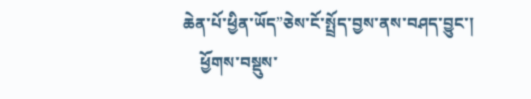ཆེན་པོ་ཕྱིན་ཡོད”ཅེས་ངོ་སྤྲོད་བྱས་ནས་བཤད་བྱུང་།
    ཕྱོགས་བསྡུས་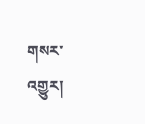གསར་འགྱུར།